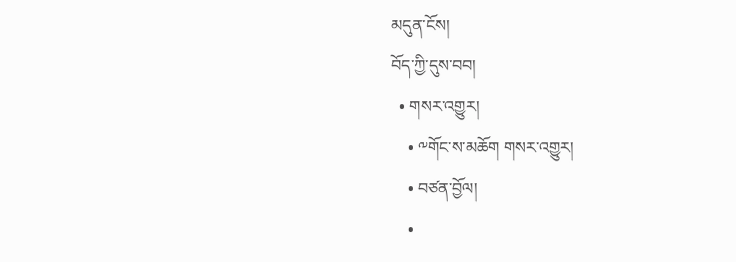མདུན་ངོས།
བོད་ཀྱི་དུས་བབ།
  • གསར་འགྱུར།
    • ༸གོང་ས་མཆོག གསར་འགྱུར།
    • བཙན་བྱོལ།
    •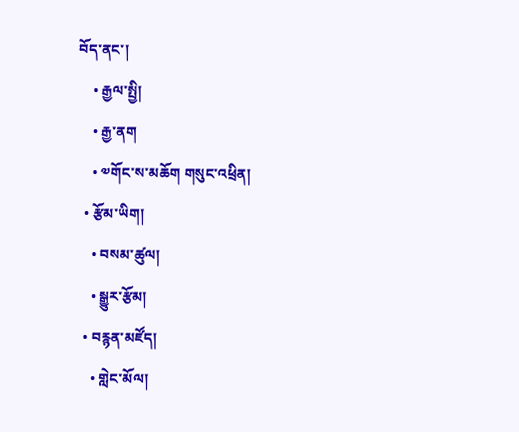བོད་ནང་།
    • རྒྱལ་སྤྱི།
    • རྒྱ་ནག
    • ༧གོང་ས་མཆོག གསུང་འཕྲིན།
  • རྩོམ་ཡིག།
    • བསམ་ཚུལ།
    • སྒྱུར་རྩོམ།
  • བརྙན་མཛོད།
    • གླེང་མོལ།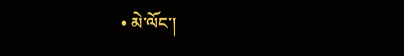• མེ་ལོང་།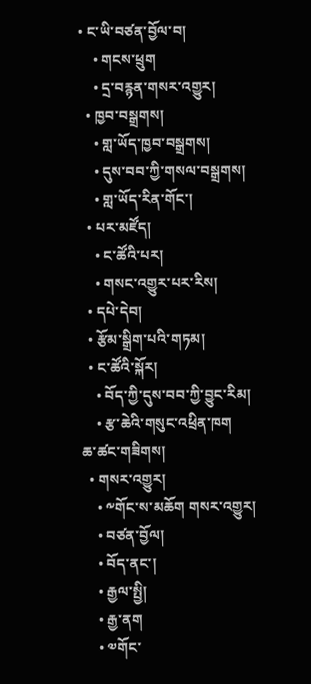• ང་ཡི་བཙན་བྱོལ་བ།
    • གངས་ཕྲུག
    • དྲ་བརྙན་གསར་འགྱུར།
  • ཁྱབ་བསྒྲགས།
    • གླ་ཡོད་ཁྱབ་བསྒྲགས།
    • དུས་བབ་ཀྱི་གསལ་བསྒྲགས།
    • གླ་ཡོད་རིན་གོང་།
  • པར་མཛོད།
    • ང་ཚོའི་པར།
    • གསང་འགྱུར་པར་རིས།
  • དཔེ་དེབ།
  • རྩོམ་སྒྲིག་པའི་གཏམ།
  • ང་ཚོའི་སྐོར།
    • བོད་ཀྱི་དུས་བབ་ཀྱི་བྱུང་རིམ།
    • རྩ་ཆེའི་གསུང་འཕྲིན་ཁག
ཆ་ཚང་གཟིགས།
  • གསར་འགྱུར།
    • ༸གོང་ས་མཆོག གསར་འགྱུར།
    • བཙན་བྱོལ།
    • བོད་ནང་།
    • རྒྱལ་སྤྱི།
    • རྒྱ་ནག
    • ༧གོང་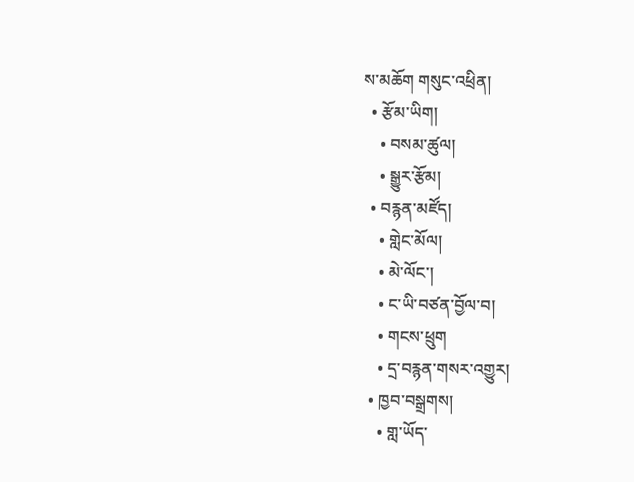ས་མཆོག གསུང་འཕྲིན།
  • རྩོམ་ཡིག།
    • བསམ་ཚུལ།
    • སྒྱུར་རྩོམ།
  • བརྙན་མཛོད།
    • གླེང་མོལ།
    • མེ་ལོང་།
    • ང་ཡི་བཙན་བྱོལ་བ།
    • གངས་ཕྲུག
    • དྲ་བརྙན་གསར་འགྱུར།
  • ཁྱབ་བསྒྲགས།
    • གླ་ཡོད་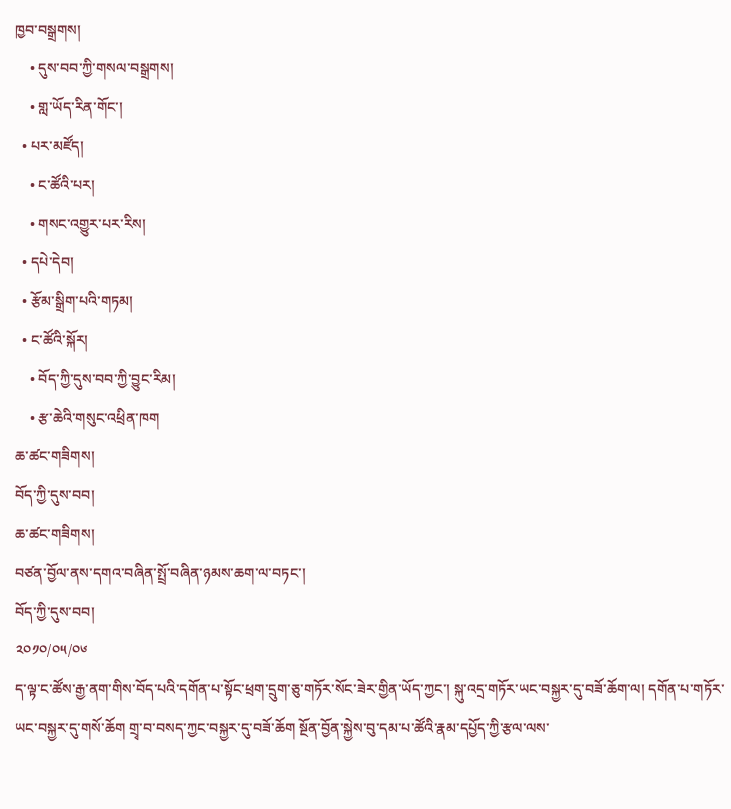ཁྱབ་བསྒྲགས།
    • དུས་བབ་ཀྱི་གསལ་བསྒྲགས།
    • གླ་ཡོད་རིན་གོང་།
  • པར་མཛོད།
    • ང་ཚོའི་པར།
    • གསང་འགྱུར་པར་རིས།
  • དཔེ་དེབ།
  • རྩོམ་སྒྲིག་པའི་གཏམ།
  • ང་ཚོའི་སྐོར།
    • བོད་ཀྱི་དུས་བབ་ཀྱི་བྱུང་རིམ།
    • རྩ་ཆེའི་གསུང་འཕྲིན་ཁག
ཆ་ཚང་གཟིགས།
བོད་ཀྱི་དུས་བབ།
ཆ་ཚང་གཟིགས།
བཙན་བྱོལ་ནས་དགའ་བཞིན་སྤྲོ་བཞིན་ཉམས་ཆག་ལ་བཏང་།
བོད་ཀྱི་དུས་བབ།
༢༠༡༠/༠༥/༠༦
ད་ལྟ་ང་ཚོས་རྒྱ་ནག་གིས་བོད་པའི་དགོན་པ་སྟོང་ཕྲག་དྲུག་ཅུ་གཏོར་སོང་ཟེར་གྱིན་ཡོད་ཀྱང་། སྐུ་འདྲ་གཏོར་ཡང་བསྐྱར་དུ་བཟོ་ཆོག་ལ། དགོན་པ་གཏོར་ཡང་བསྐྱར་དུ་གསོ་ཆོག གྲྭ་བ་བསད་ཀྱང་བསྐྱར་དུ་བཟོ་ཆོག སྔོན་བྱོན་སྐྱེས་བུ་དམ་པ་ཚོའི་རྣམ་དཔྱོད་ཀྱི་རྩལ་ལས་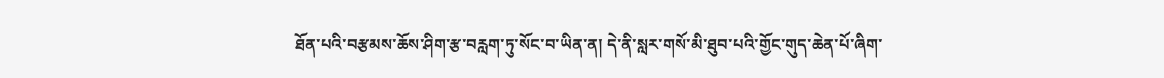ཐོན་པའི་བརྩམས་ཆོས་ཤིག་རྩ་བརླག་ཏུ་སོང་བ་ཡིན་ན། དེ་ནི་སླར་གསོ་མི་ཐུབ་པའི་གྱོང་གུད་ཆེན་པོ་ཞིག་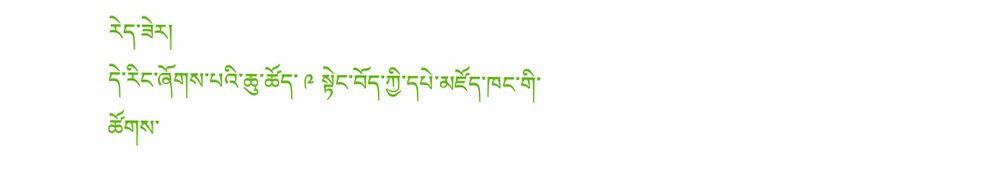རེད་ཟེར།
དེ་རིང་ཞོགས་པའི་ཆུ་ཚོད་ ༩ སྟེང་བོད་ཀྱི་དཔེ་མཛོད་ཁང་གི་ཚོགས་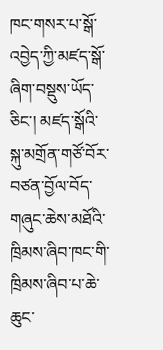ཁང་གསར་པ་སྒོ་འབྱེད་ཀྱི་མཛད་སྒོ་ཞིག་བསྡུས་ཡོད་ཅིང་། མཛད་སྒོའི་སྐུ་མགྲོན་གཙོ་བོར་བཙན་བྱོལ་བོད་གཞུང་ཆེས་མཐོའི་ཁྲིམས་ཞིབ་ཁང་གི་ཁྲིམས་ཞིབ་པ་ཆེ་ཆུང་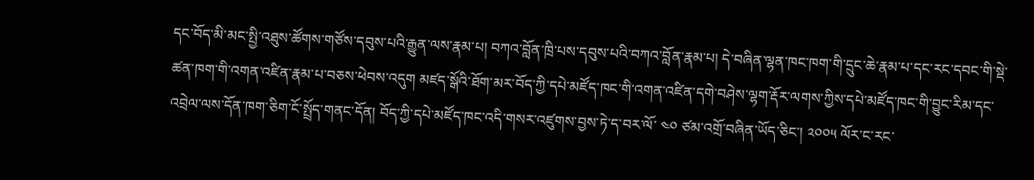དང་བོད་མི་མང་སྤྱི་འཐུས་ཚོགས་གཙོས་དབུས་པའི་རྒྱུན་ལས་རྣམ་པ། བཀའ་བློན་ཁྲི་པས་དབུས་པའི་བཀའ་བློན་རྣམ་པ། དེ་བཞིན་ལྷན་ཁང་ཁག་གི་དྲུང་ཆེ་རྣམ་པ་དང་རང་དབང་གི་སྡེ་ཚན་ཁག་གི་འགན་འཛིན་རྣམ་པ་བཅས་ཕེབས་འདུག མཛད་སྒོའི་ཐོག་མར་བོད་ཀྱི་དཔེ་མཛོད་ཁང་གི་འགན་འཛིན་དགེ་བཤེས་ལྷག་རྡོར་ལགས་ཀྱིས་དཔེ་མཛོད་ཁང་གི་བྱུང་རིམ་དང་འབྲེལ་ལས་དོན་ཁག་ཅིག་ངོ་སྤྲོད་གནང་དོན། བོད་ཀྱི་དཔེ་མཛོད་ཁང་འདི་གསར་འཛུགས་བྱས་ཏེ་ད་བར་ལོ་ ༤༠ ཙམ་འགྲོ་བཞིན་ཡོད་ཅིང་། ༢༠༠༥ ལོར་ང་རང་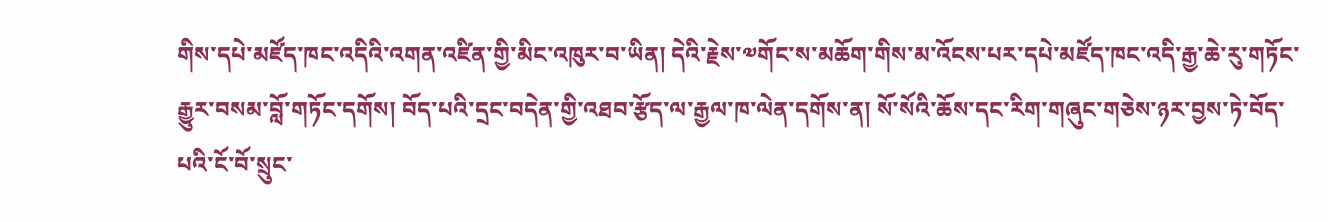གིས་དཔེ་མཛོད་ཁང་འདིའི་འགན་འཛིན་གྱི་མིང་འཁུར་བ་ཡིན། དེའི་རྗེས་༧གོང་ས་མཆོག་གིས་མ་འོངས་པར་དཔེ་མཛོད་ཁང་འདི་རྒྱ་ཆེ་རུ་གཏོང་རྒྱུར་བསམ་བློ་གཏོང་དགོས། བོད་པའི་དྲང་བདེན་གྱི་འཐབ་རྩོད་ལ་རྒྱལ་ཁ་ལེན་དགོས་ན། སོ་སོའི་ཆོས་དང་རིག་གཞུང་གཅེས་ཉར་བྱས་ཏེ་བོད་པའི་ངོ་བོ་སྲུང་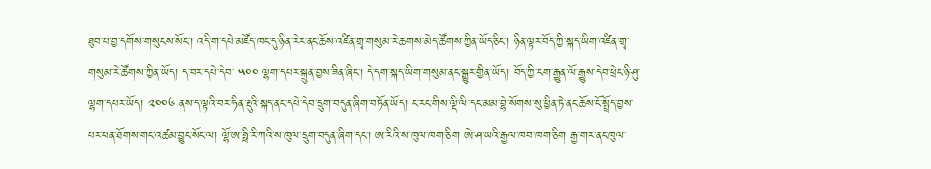ཐུབ་པ་བྱ་དགོས་གསུངས་སོང་། འདི་ག་དཔེ་མཛོད་ཁང་དུ་ཉིན་རེར་ནང་ཆོས་འཛིན་གྲྭ་གསུམ་རེ་ཆགས་མེད་ཚོགས་ཀྱིན་ཡོད་ཅིང་། ཉིན་ལྟར་བོད་ཀྱི་སྐད་ཡིག་འཛིན་གྲྭ་གསུམ་རེ་ཚོགས་ཀྱིན་ཡོད། ད་བར་དཔེ་དེབ་ ༥༠༠ ལྷག་དཔར་སྐྲུན་བྱས་ཟིན་ཞིང་། དེ་དག་སྐད་ཡིག་གསུམ་ནང་སྒྱུར་གྱིན་ཡོད། བོད་ཀྱི་ངག་རྒྱུན་ལོ་རྒྱུས་དེབ་ཕྲེང་ཉི་ཤུ་ལྷག་དཔར་ཡོད། ༢༠༠༦ ནས་ད་ལྟའི་བར་ཧིན་རྡུའི་སྐད་ནང་དཔེ་དེབ་དྲུག་བདུན་ཞིག་བཏོན་ཡོད། ང་རང་གིས་ལྡི་ལི་དང་མམ་བྷེ་སོགས་སུ་ཕྱིན་ཏེ་ནང་ཆོས་ངོ་སྤྲོད་བྱས་པར་ཕན་ཐོགས་གང་འཚམ་བྱུང་སོང་ལ། ལྷོ་ཨ་ཧྥི་རི་ཀའི་ས་ཁུལ་དྲུག་བདུན་ཞིག་དང་། ཨ་རིའི་ས་ཁུལ་ཁག་ཅིག ཨེ་ཤ་ཡའི་རྒྱལ་ཁབ་ཁག་ཅིག རྒྱ་གར་ནང་ཁུལ་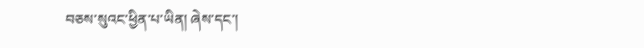བཅས་སུའང་ཕྱིན་པ་ཡིན། ཞེས་དང་།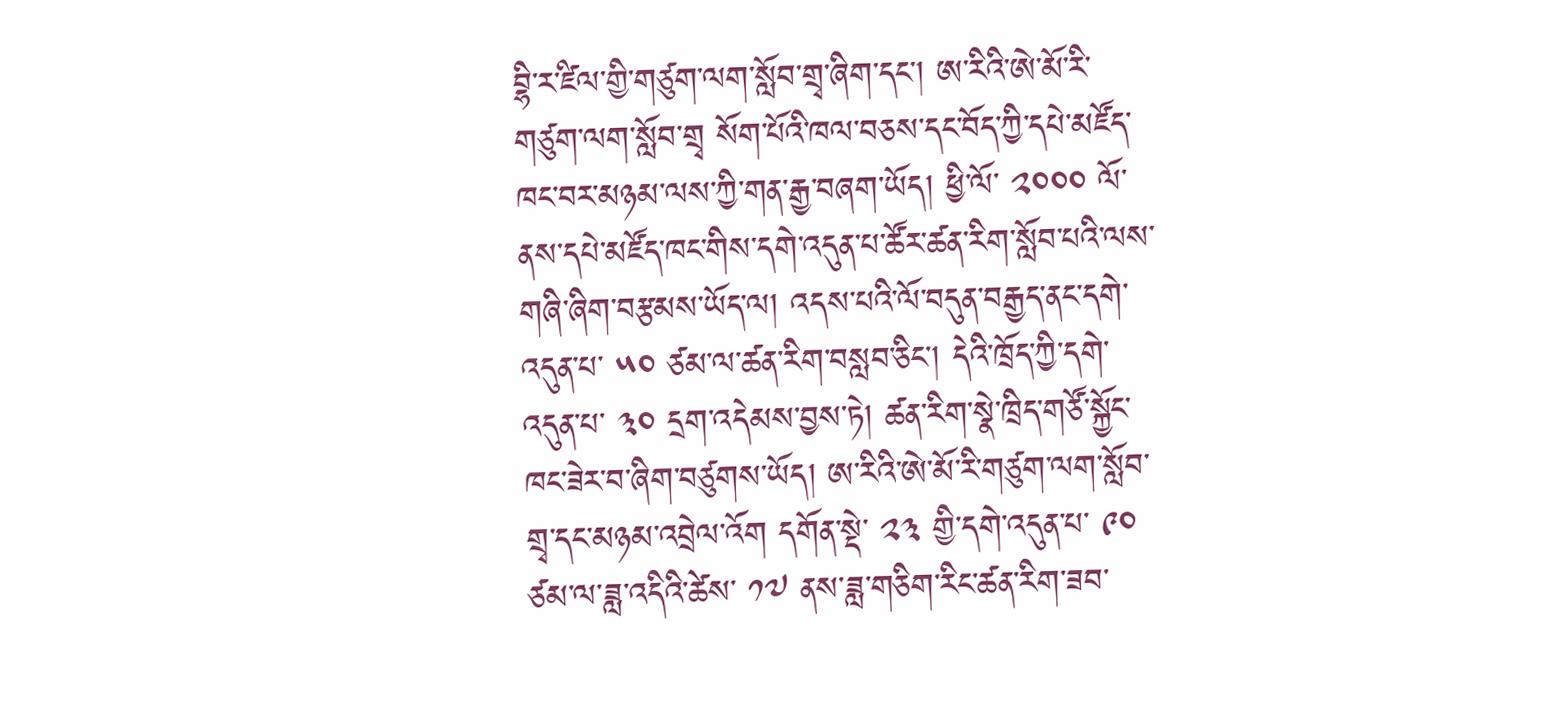བྷི་ར་ཛིལ་གྱི་གཙུག་ལག་སློབ་གྲྭ་ཞིག་དང་། ཨ་རིའི་ཨེ་མོ་རི་གཙུག་ལག་སློབ་གྲྭ སོག་པོའི་ཁལ་བཅས་དང་བོད་ཀྱི་དཔེ་མཛོད་ཁང་བར་མཉམ་ལས་ཀྱི་གན་རྒྱ་བཞག་ཡོད། ཕྱི་ལོ་ ༢༠༠༠ ལོ་ནས་དཔེ་མཛོད་ཁང་གིས་དགེ་འདུན་པ་ཚོར་ཚན་རིག་སློབ་པའི་ལས་གཞི་ཞིག་བརྩམས་ཡོད་ལ། འདས་པའི་ལོ་བདུན་བརྒྱད་ནང་དགེ་འདུན་པ་ ༥༠ ཙམ་ལ་ཚན་རིག་བསླབ་ཅིང་། དེའི་ཁྲོད་ཀྱི་དགེ་འདུན་པ་ ༣༠ དྲག་འདེམས་བྱས་ཏེ། ཚན་རིག་སྣེ་ཁྲིད་གཙོ་སྐྱོང་ཁང་ཟེར་བ་ཞིག་བཙུགས་ཡོད། ཨ་རིའི་ཨེ་མོ་རི་གཙུག་ལག་སློབ་གྲྭ་དང་མཉམ་འབྲེལ་འོག དགོན་སྡེ་ ༢༣ གྱི་དགེ་འདུན་པ་ ༩༠ ཙམ་ལ་ཟླ་འདིའི་ཚེས་ ༡༧ ནས་ཟླ་གཅིག་རིང་ཚན་རིག་ཟབ་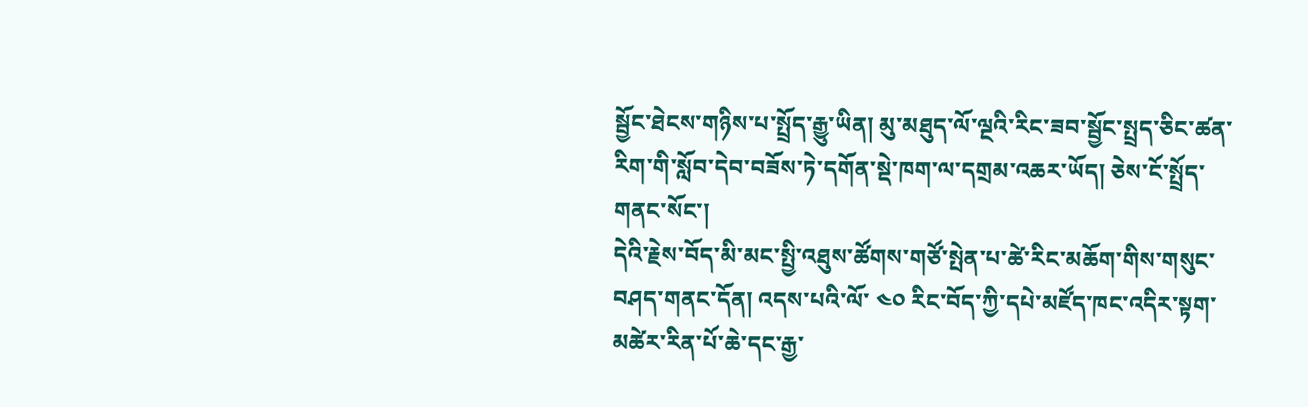སྦྱོང་ཐེངས་གཉིས་པ་སྤྲོད་རྒྱུ་ཡིན། མུ་མཐུད་ལོ་ལྔའི་རིང་ཟབ་སྦྱོང་སྤྲད་ཅིང་ཚན་རིག་གི་སློབ་དེབ་བཟོས་ཏེ་དགོན་སྡེ་ཁག་ལ་དགྲམ་འཆར་ཡོད། ཅེས་ངོ་སྤྲོད་གནང་སོང་།
དེའི་རྗེས་བོད་མི་མང་སྤྱི་འཐུས་ཚོགས་གཙོ་སྤེན་པ་ཚེ་རིང་མཆོག་གིས་གསུང་བཤད་གནང་དོན། འདས་པའི་ལོ་ ༤༠ རིང་བོད་ཀྱི་དཔེ་མཛོད་ཁང་འདིར་སྟག་མཚེར་རིན་པོ་ཆེ་དང་རྒྱ་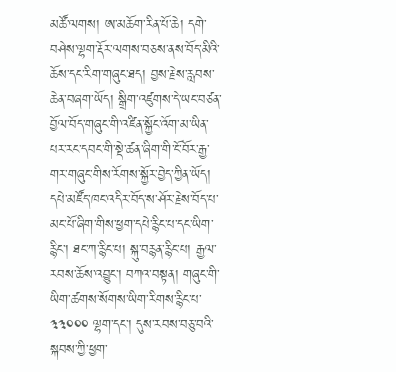མཚོ་ལགས། ཨ་མཆོག་རིན་པོ་ཆེ། དགེ་བཤེས་ལྷག་རྡོར་ལགས་བཅས་ནས་བོད་མིའི་ཆོས་དང་རིག་གཞུང་ཐད། བྱས་རྗེས་རླབས་ཆེན་བཞག་ཡོད། སྒྲིག་འཛུགས་དེ་ཡང་བཙན་བྱོལ་བོད་གཞུང་གི་འཛིན་སྐྱོང་འོག་མ་ཡིན་པར་རང་དབང་གི་སྡེ་ཚན་ཞིག་གི་ངོ་བོར་རྒྱ་གར་གཞུང་གིས་རོགས་སྐྱོར་བྱེད་ཀྱིན་ཡོད། དཔེ་མཛོད་ཁང་འདིར་བོད་ས་ཤོར་རྗེས་བོད་པ་མང་པོ་ཞིག་གིས་ཕྱག་དཔེ་རྙིང་པ་དང་ཡིག་རྙིང་། ཐང་ཀ་རྙིང་པ། སྐུ་བརྙན་རྙིང་པ། རྒྱལ་རབས་ཆོས་འབྱུང་། བཀའ་བསྟན། གཞུང་གི་ཡིག་ཚགས་སོགས་ཡིག་རིགས་རྙིང་པ་ ༣༣༠༠༠ ལྷག་དང་། དུས་རབས་བཅུ་བའི་སྐབས་ཀྱི་ཕྱག་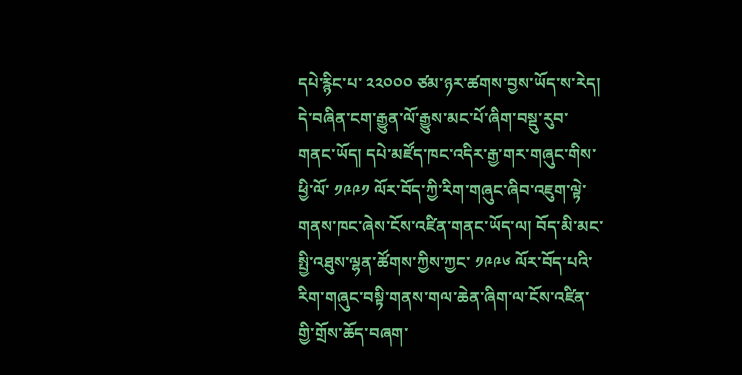དཔེ་རྙིང་པ་ ༢༢༠༠༠ ཙམ་ཉར་ཚགས་བྱས་ཡོད་ས་རེད། དེ་བཞིན་ངག་རྒྱུན་ལོ་རྒྱུས་མང་པོ་ཞིག་བསྡུ་རུབ་གནང་ཡོད། དཔེ་མཛོད་ཁང་འདིར་རྒྱ་གར་གཞུང་གིས་ཕྱི་ལོ་ ༡༩༩༡ ལོར་བོད་ཀྱི་རིག་གཞུང་ཞིབ་འཇུག་ལྟེ་གནས་ཁང་ཞེས་ངོས་འཛིན་གནང་ཡོད་ལ། བོད་མི་མང་སྤྱི་འཐུས་ལྷན་ཚོགས་ཀྱིས་ཀྱང་ ༡༩༩༦ ལོར་བོད་པའི་རིག་གཞུང་བསྟི་གནས་གལ་ཆེན་ཞིག་ལ་ངོས་འཛིན་གྱི་གྲོས་ཆོད་བཞག་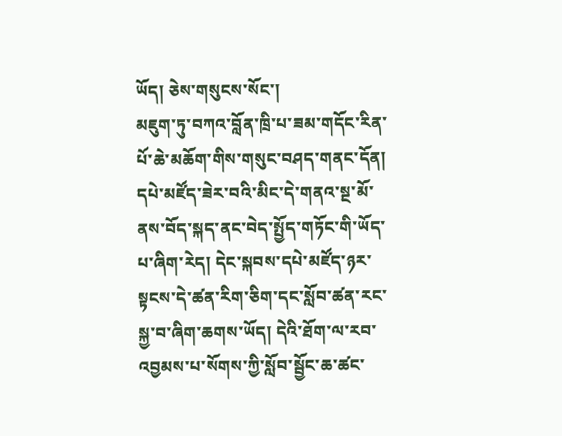ཡོད། ཅེས་གསུངས་སོང་།
མཇུག་ཏུ་བཀའ་བློན་ཁྲི་པ་ཟམ་གདོང་རིན་པོ་ཆེ་མཆོག་གིས་གསུང་བཤད་གནང་དོན། དཔེ་མཛོད་ཟེར་བའི་མིང་དེ་གནའ་སྔ་མོ་ནས་བོད་སྐད་ནང་བེད་སྤྱོད་གཏོང་གི་ཡོད་པ་ཞིག་རེད། དེང་སྐབས་དཔེ་མཛོད་ཉར་སྟངས་དེ་ཚན་རིག་ཅིག་དང་སློབ་ཚན་རང་སྐྱ་བ་ཞིག་ཆགས་ཡོད། དེའི་ཐོག་ལ་རབ་འབྱམས་པ་སོགས་ཀྱི་སློབ་སྦྱོང་ཆ་ཚང་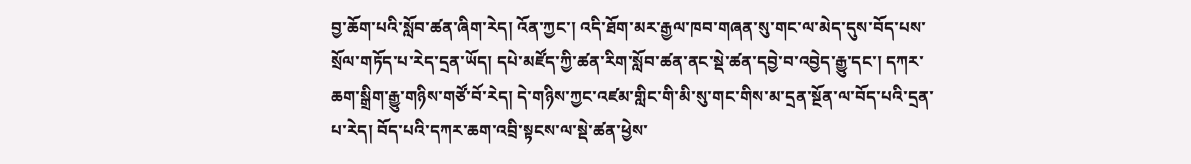བྱ་ཆོག་པའི་སློབ་ཚན་ཞིག་རེད། འོན་ཀྱང་། འདི་ཐོག་མར་རྒྱལ་ཁབ་གཞན་སུ་གང་ལ་མེད་དུས་བོད་པས་སྲོལ་གཏོད་པ་རེད་དྲན་ཡོད། དཔེ་མཛོད་ཀྱི་ཚན་རིག་སློབ་ཚན་ནང་སྡེ་ཚན་དབྱེ་བ་འབྱེད་རྒྱུ་དང་། དཀར་ཆག་སྒྲིག་རྒྱུ་གཉིས་གཙོ་བོ་རེད། དེ་གཉིས་ཀྱང་འཛམ་གླིང་གི་མི་སུ་གང་གིས་མ་དྲན་སྔོན་ལ་བོད་པའི་དྲན་པ་རེད། བོད་པའི་དཀར་ཆག་འབྲི་སྟངས་ལ་སྡེ་ཚན་ཕྱེས་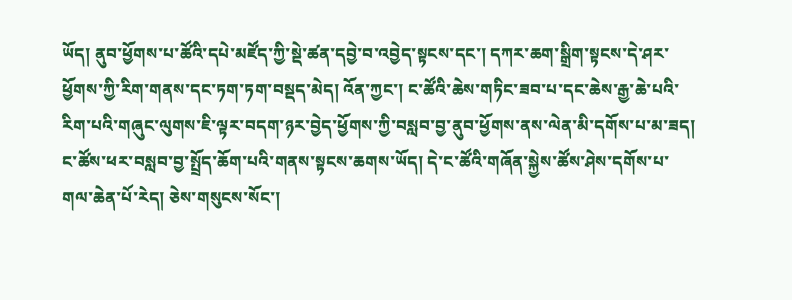ཡོད། ནུབ་ཕྱོགས་པ་ཚོའི་དཔེ་མཛོད་ཀྱི་སྡེ་ཚན་དབྱེ་བ་འབྱེད་སྟངས་དང་། དཀར་ཆག་སྒྲིག་སྟངས་དེ་ཤར་ཕྱོགས་ཀྱི་རིག་གནས་དང་ཏག་ཏག་བསྡད་མེད། འོན་ཀྱང་། ང་ཚོའི་ཆེས་གཏིང་ཟབ་པ་དང་ཆེས་རྒྱ་ཆེ་པའི་རིག་པའི་གཞུང་ལུགས་ཇི་ལྟར་བདག་ཉར་བྱེད་ཕྱོགས་ཀྱི་བསླབ་བྱ་ནུབ་ཕྱོགས་ནས་ལེན་མི་དགོས་པ་མ་ཟད། ང་ཚོས་ཕར་བསླབ་བྱ་སྤྲོད་ཆོག་པའི་གནས་སྟངས་ཆགས་ཡོད། དེ་ང་ཚོའི་གཞོན་སྐྱེས་ཚོས་ཤེས་དགོས་པ་གལ་ཆེན་པོ་རེད། ཅེས་གསུངས་སོང་།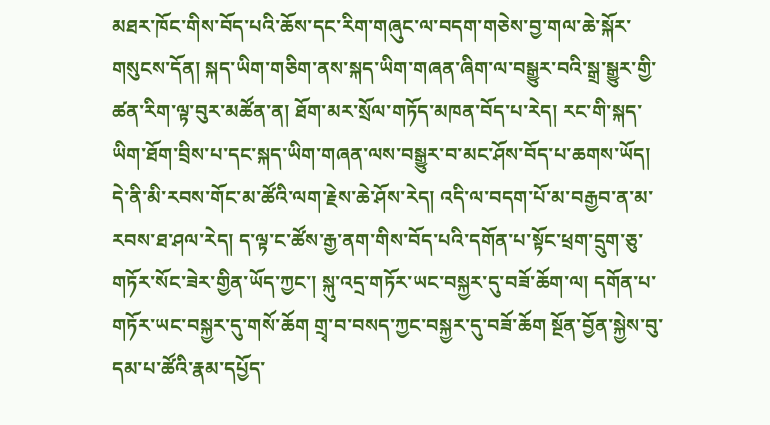མཐར་ཁོང་གིས་བོད་པའི་ཆོས་དང་རིག་གཞུང་ལ་བདག་གཅེས་བྱ་གལ་ཆེ་སྐོར་གསུངས་དོན། སྐད་ཡིག་གཅིག་ནས་སྐད་ཡིག་གཞན་ཞིག་ལ་བསྒྱུར་བའི་སྒྲ་སྒྱུར་གྱི་ཚན་རིག་ལྟ་བུར་མཚོན་ན། ཐོག་མར་སྲོལ་གཏོད་མཁན་བོད་པ་རེད། རང་གི་སྐད་ཡིག་ཐོག་བྲིས་པ་དང་སྐད་ཡིག་གཞན་ལས་བསྒྱུར་བ་མང་ཤོས་བོད་པ་ཆགས་ཡོད། དེ་ནི་མི་རབས་གོང་མ་ཚོའི་ལག་རྗེས་ཆེ་ཤོས་རེད། འདི་ལ་བདག་པོ་མ་བརྒྱབ་ན་མ་རབས་ཐ་ཤལ་རེད། ད་ལྟ་ང་ཚོས་རྒྱ་ནག་གིས་བོད་པའི་དགོན་པ་སྟོང་ཕྲག་དྲུག་ཅུ་གཏོར་སོང་ཟེར་གྱིན་ཡོད་ཀྱང་། སྐུ་འདྲ་གཏོར་ཡང་བསྐྱར་དུ་བཟོ་ཆོག་ལ། དགོན་པ་གཏོར་ཡང་བསྐྱར་དུ་གསོ་ཆོག གྲྭ་བ་བསད་ཀྱང་བསྐྱར་དུ་བཟོ་ཆོག སྔོན་བྱོན་སྐྱེས་བུ་དམ་པ་ཚོའི་རྣམ་དཔྱོད་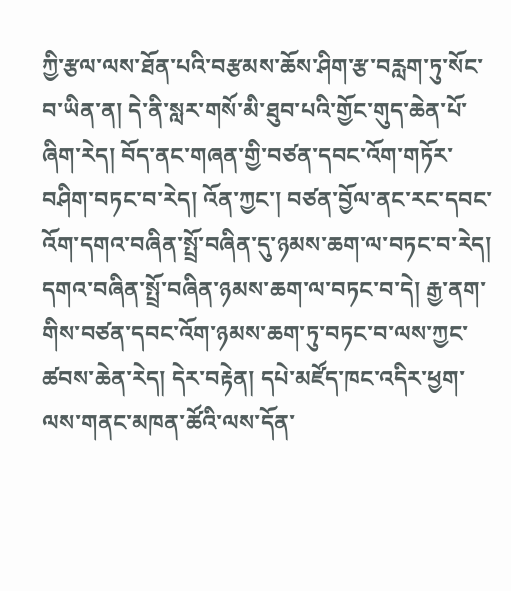ཀྱི་རྩལ་ལས་ཐོན་པའི་བརྩམས་ཆོས་ཤིག་རྩ་བརླག་ཏུ་སོང་བ་ཡིན་ན། དེ་ནི་སླར་གསོ་མི་ཐུབ་པའི་གྱོང་གུད་ཆེན་པོ་ཞིག་རེད། བོད་ནང་གཞན་གྱི་བཙན་དབང་འོག་གཏོར་བཤིག་བཏང་བ་རེད། འོན་ཀྱང་། བཙན་བྱོལ་ནང་རང་དབང་འོག་དགའ་བཞིན་སྤྲོ་བཞིན་དུ་ཉམས་ཆག་ལ་བཏང་བ་རེད། དགའ་བཞིན་སྤྲོ་བཞིན་ཉམས་ཆག་ལ་བཏང་བ་དེ། རྒྱ་ནག་གིས་བཙན་དབང་འོག་ཉམས་ཆག་ཏུ་བཏང་བ་ལས་ཀྱང་ཚབས་ཆེན་རེད། དེར་བརྟེན། དཔེ་མཛོད་ཁང་འདིར་ཕྱག་ལས་གནང་མཁན་ཚོའི་ལས་དོན་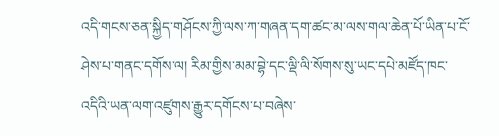འདི་གངས་ཅན་སྐྱིད་གཤོངས་ཀྱི་ལས་ཀ་གཞན་དག་ཚང་མ་ལས་གལ་ཆེན་པོ་ཡིན་པ་ངོ་ཤེས་པ་གནང་དགོས་ལ། རིམ་གྱིས་མམ་བྷེ་དང་ལྡི་ལི་སོགས་སུ་ཡང་དཔེ་མཛོད་ཁང་འདིའི་ཡན་ལག་འཛུགས་རྒྱུར་དགོངས་པ་བཞེས་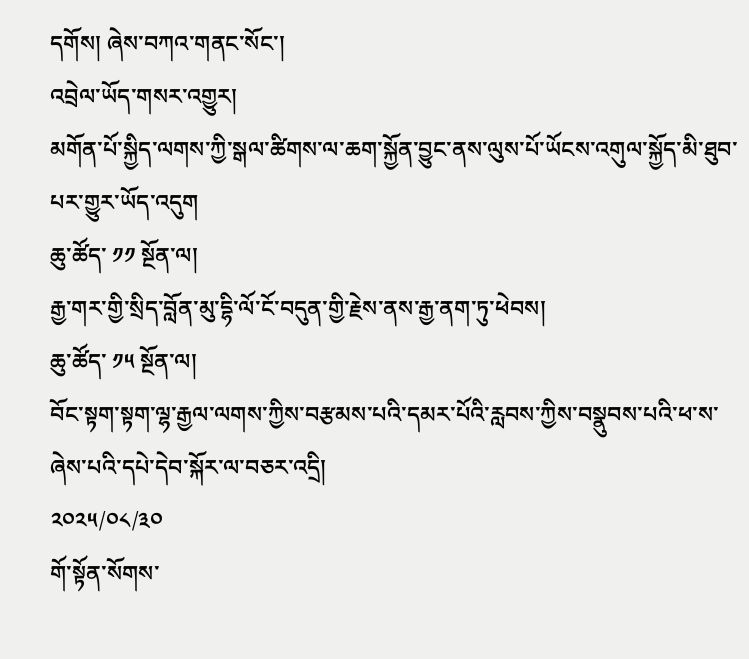དགོས། ཞེས་བཀའ་གནང་སོང་།
འབྲེལ་ཡོད་གསར་འགྱུར།
མགོན་པོ་སྐྱིད་ལགས་ཀྱི་སྒལ་ཚིགས་ལ་ཆག་སྐྱོན་བྱུང་ནས་ལུས་པོ་ཡོངས་འགུལ་སྐྱོད་མི་ཐུབ་པར་གྱུར་ཡོད་འདུག
ཆུ་ཚོད་ ༡༡ སྔོན་ལ།
རྒྱ་གར་གྱི་སྲིད་བློན་མུ་དྷི་ལོ་ངོ་བདུན་གྱི་རྗེས་ནས་རྒྱ་ནག་ཏུ་ཕེབས།
ཆུ་ཚོད་ ༡༥ སྔོན་ལ།
བོང་སྟག་སྟག་ལྷ་རྒྱལ་ལགས་ཀྱིས་བརྩམས་པའི་དམར་པོའི་རླབས་ཀྱིས་བསྣུབས་པའི་ཕ་ས་ཞེས་པའི་དཔེ་དེབ་སྐོར་ལ་བཅར་འདྲི།
༢༠༢༥/༠༨/༣༠
གོ་སྟོན་སོགས་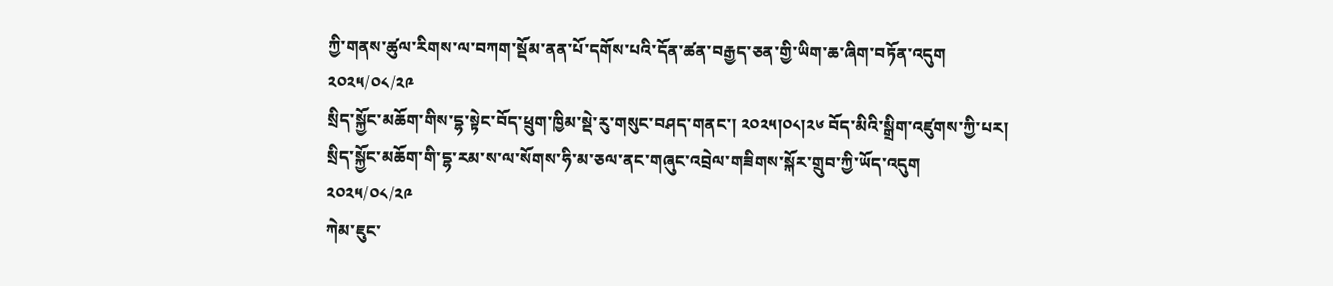ཀྱི་གནས་ཚུལ་རིགས་ལ་བཀག་སྡོམ་ནན་པོ་དགོས་པའི་དོན་ཚན་བརྒྱད་ཅན་གྱི་ཡིག་ཆ་ཞིག་བཏོན་འདུག
༢༠༢༥/༠༨/༢༩
སྲིད་སྐྱོང་མཆོག་གིས་དྷ་སྟེང་བོད་ཕྲུག་ཁྱིམ་སྡེ་རུ་གསུང་བཤད་གནང་། ༢༠༢༥།༠༨།༢༦ བོད་མིའི་སྒྲིག་འཛུགས་ཀྱི་པར།
སྲིད་སྐྱོང་མཆོག་གི་དྷ་རམ་ས་ལ་སོགས་ཧི་མ་ཅལ་ནང་གཞུང་འབྲེལ་གཟིགས་སྐོར་གྲུབ་ཀྱི་ཡོད་འདུག
༢༠༢༥/༠༨/༢༩
ཀེམ་ཇུང་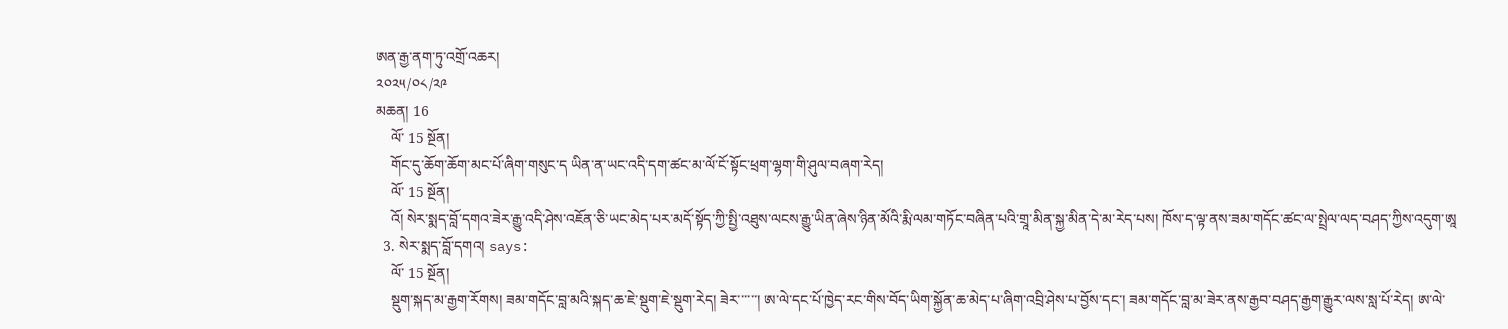ཨན་རྒྱ་ནག་ཏུ་འགྲོ་འཆར།
༢༠༢༥/༠༨/༢༩
མཆན། 16
    ལོ་ 15 སྔོན།
    གོང་དུ་ཆོག་ཆོག་མང་པོ་ཞིག་གསུང་ད ཡིན་ན་ཡང་འདི་དག་ཚང་མ་ལོ་ངོ་སྟོང་ཕྲག་ལྷག་གི་ཤུལ་བཞག་རེད།
    ལོ་ 15 སྔོན།
    འོ། སེར་སྨད་བློ་དགའ་ཟེར་རྒྱུ་འདི་ཤེས་འཇོན་ཅི་ཡང་མེད་པར་མདོ་སྟོད་ཀྱི་སྤྱི་འཐུས་ལངས་རྒྱུ་ཡིན་ཞེས་ཉིན་མོའི་རྨི་ལམ་གཏོང་བཞིན་པའི་གྲཱ་མིན་སྐྱ་མིན་དེ་མ་རེད་པས། ཁོས་ད་ལྟ་ནས་ཟམ་གདོང་ཚང་ལ་སྤྲེལ་ལད་བཤད་ཀྱིས་འདུག་ཨཱ
  3. སེར་སྨད་བློ་དགའ། says:
    ལོ་ 15 སྔོན།
    སྡུག་སྐད་མ་རྒྱག་རོགས། ཟམ་གདོང་བླ་མའི་སྐད་ཆ་ཇེ་སྡུག་ཇེ་སྡུག་རེད། ཟེར་་་་་་། ཨ་ལེ་དང་པོ་ཁྱེད་རང་གིས་བོད་ཡིག་སྐྱོན་ཆ་མེད་པ་ཞིག་འབྲི་ཤེས་པ་བྱོས་དང་། ཟམ་གདོང་བླ་མ་ཟེར་ནས་རྒྱབ་བཤད་རྒྱག་རྒྱུར་ལས་སླ་པོ་རེད། ཨ་ལེ་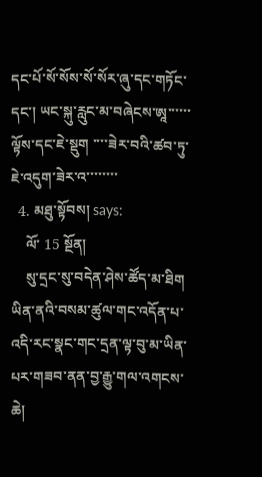དང་པོ་སོ་སོས་སོ་སོར་ཞུ་དང་གཏོང་དང་། ཡང་སྐུ་རླུང་མ་བཞེངས་ཨཱ་་་་་་ལྟོས་དང་ཇེ་སྡུག ་་་་ཟེར་བའི་ཚབ་ཏུ་ཇེ་འདུག་ཟེར་འ་་་་་་་་
  4. མཐུ་སྟོབས། says:
    ལོ་ 15 སྔོན།
    སུ་དྲང་སུ་བདེན་ཤེས་ཚོད་མ་ཐིག ཡིན་ནའི་བསམ་ཚུལ་གང་འདོན་པ་འདི་རང་སྣང་གང་དྲན་ལྟ་བུ་མ་ཡིན་པར་གཟབ་ནན་བྱ་རྒྱུ་གལ་འགངས་ཆེ།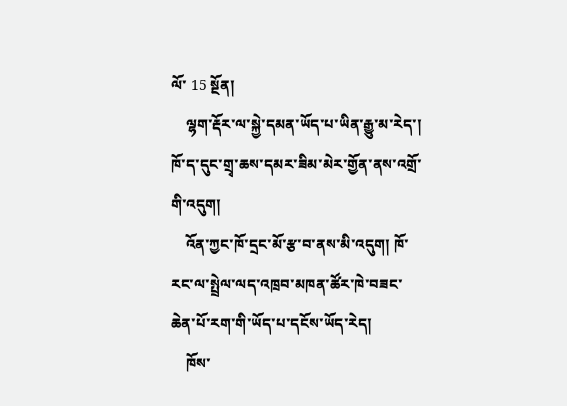ལོ་ 15 སྔོན།
    ལྷག་རྡོར་ལ་སྐྱེ་དམན་ཡོད་པ་ཡིན་རྒྱུ་མ་རེད་། ཁོ་ད་དུང་གྲྭ་ཆས་དམར་ཟིམ་མེར་གྱོན་ནས་འགྲོ་གི་འདུག།
    འོན་ཀྱང་ཁོ་དྲང་མོ་རྩ་བ་ནས་མི་འདུག། ཁོ་རང་ལ་སྤྲེལ་ལད་འཁྲབ་མཁན་ཚོར་ཁེ་བཟང་ཆེན་པོ་ཪག་གི་ཡོད་པ་དངོས་ཡོད་རེད།
    ཁོས་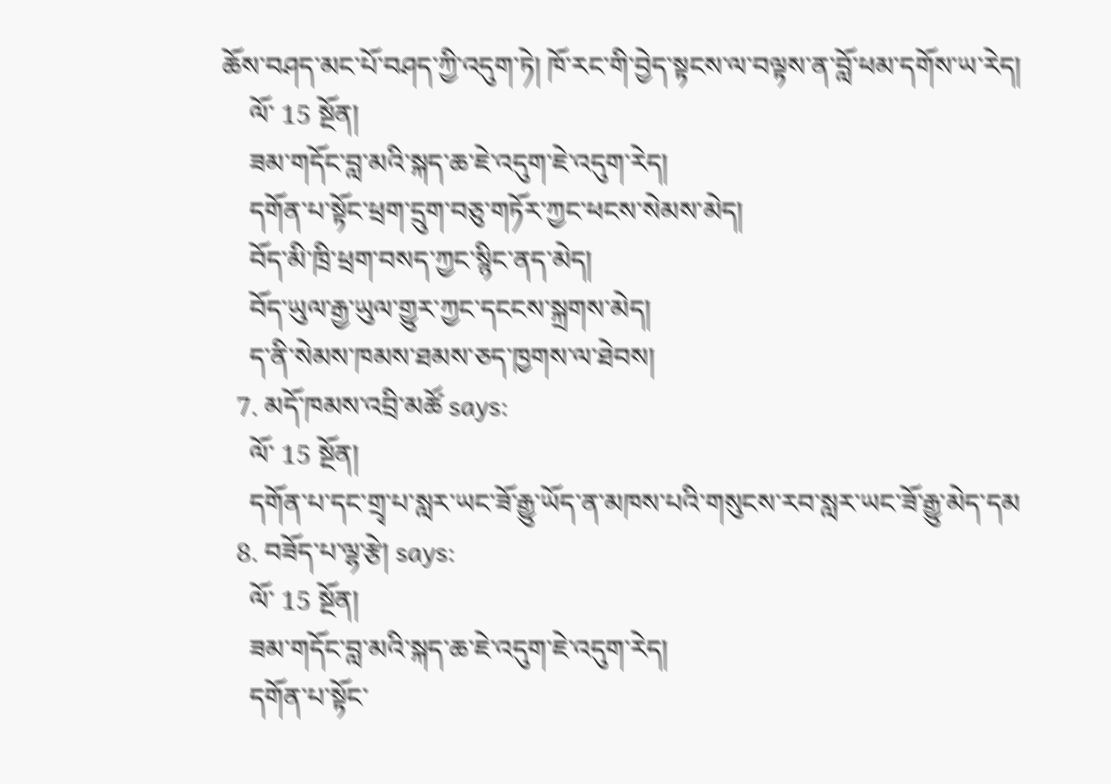ཆོས་བཤད་མང་པོ་བཤད་ཀྱི་འདུག་ཏེ། ཁོ་རང་གི་བྱེད་སྟངས་ལ་བལྟས་ན་བློ་ཕམ་དགོས་ཡ་རེད།
    ལོ་ 15 སྔོན།
    ཟམ་གདོང་བླ་མའི་སྐད་ཆ་ཇེ་འདུག་ཇེ་འདུག་རེད།
    དགོན་པ་སྟོང་ཕྲག་དྲུག་བཅུ་གཏོར་ཀྱང་ཕངས་སེམས་མེད།
    བོད་མི་ཁྲི་ཕྲག་བསད་ཀྱང་སྙིང་ནད་མེད།
    བོད་ཡུལ་རྒྱ་ཡུལ་གྱུར་ཀྱང་དངངས་སྐྲགས་མེད།
    ད་ནི་སེམས་ཁམས་ཐམས་ཅད་ཁྱགས་ལ་ཐེབས།
  7. མདོ་ཁམས་འབྲི་མཚོ says:
    ལོ་ 15 སྔོན།
    དགོན་པ་དང་གྲྭ་པ་སླར་ཡང་ཟོ་རྒྱུ་ཡོད་ན་མཁས་པའི་གསུངས་རབ་སླར་ཡང་ཟོ་རྒྱུ་མེད་དམ
  8. བཟོད་པ་ལྷ་རྩེ། says:
    ལོ་ 15 སྔོན།
    ཟམ་གདོང་བླ་མའི་སྐད་ཆ་ཇེ་འདུག་ཇེ་འདུག་རེད།
    དགོན་པ་སྟོང་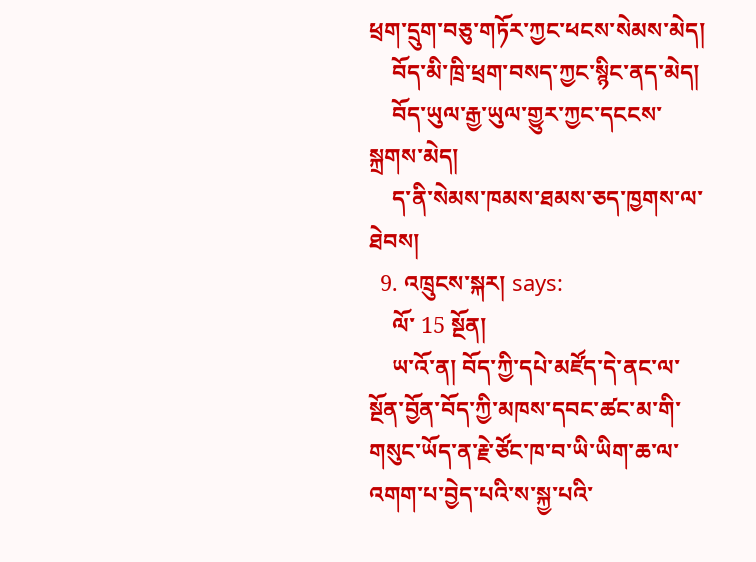ཕྲག་དྲུག་བཅུ་གཏོར་ཀྱང་ཕངས་སེམས་མེད།
    བོད་མི་ཁྲི་ཕྲག་བསད་ཀྱང་སྙིང་ནད་མེད།
    བོད་ཡུལ་རྒྱ་ཡུལ་གྱུར་ཀྱང་དངངས་སྐྲགས་མེད།
    ད་ནི་སེམས་ཁམས་ཐམས་ཅད་ཁྱགས་ལ་ཐེབས།
  9. འཁྲུངས་སྐར། says:
    ལོ་ 15 སྔོན།
    ཡ་འོ་ན། བོད་ཀྱི་དཔེ་མཛོད་དེ་ནང་ལ་སྔོན་བྱོན་བོད་ཀྱི་མཁས་དབང་ཚང་མ་གི་གསུང་ཡོད་ན་རྗེ་ཙོང་ཁ་བ་ཡི་ཡིག་ཆ་ལ་འགག་པ་བྱེད་པའི་ས་སྐྱ་པའི་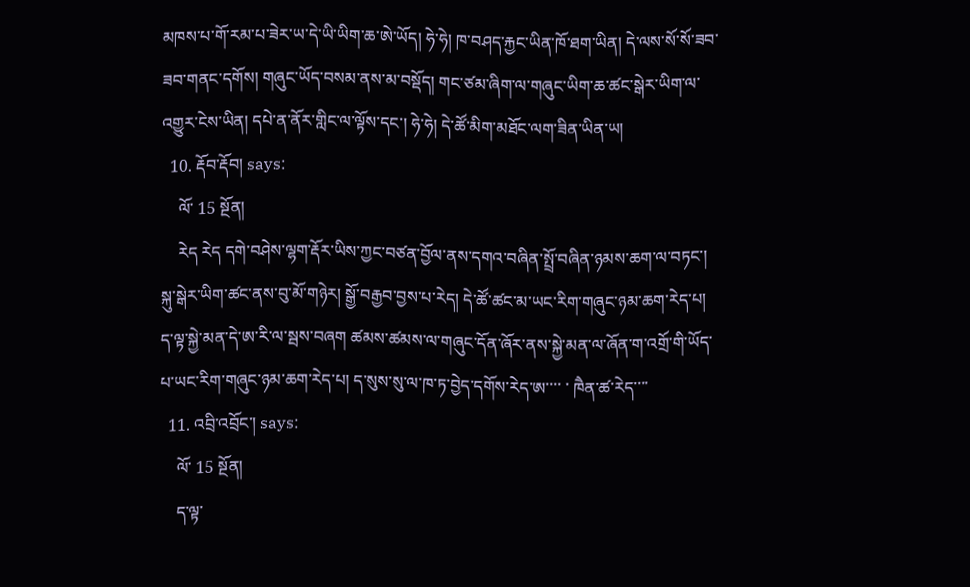མཁས་པ་གོ་རམ་པ་ཟེར་ཡ་དེ་ཡི་ཡིག་ཆ་ཨེ་ཡོད། ཧེ་ཧེ། ཁ་བཤད་རྐྱང་ཡིན་ཁོ་ཐག་ཡིན། དེ་ལས་སོ་སོ་ཟབ་ཟབ་གནང་དགོས། གཞུང་ཡོད་བསམ་ནས་མ་བསྡོད། གང་ཙམ་ཞིག་ལ་གཞུང་ཡིག་ཆ་ཚང་སྒེར་ཡིག་ལ་འགྱུར་ངེས་ཡིན། དཔེ་ན་ནོར་གླིང་ལ་ལྟོས་དང་། ཧེ་ཧེ། དེ་ཚོ་མིག་མཐོང་ལག་ཟིན་ཡིན་ཡ།
  10. རྡོབ་རྡོབ། says:
    ལོ་ 15 སྔོན།
    རེད རེད དགེ་བཤེས་ལྷག་རྡོར་ཡིས་ཀྱང་བཙན་བྱོལ་ནས་དགའ་བཞིན་སྤྲོ་བཞིན་ཉམས་ཆག་ལ་བཏང་། སྐུ་སྒེར་ཡིག་ཚང་ནས་བུ་མོ་གཉེར། སྒྱོ་བརྒྱབ་བྱས་པ་རེད། དེ་ཚོ་ཚང་མ་ཡང་རིག་གཞུང་ཉམ་ཆག་རེད་པ། ད་ལྟ་སྐྱེ་མན་དེ་ཨ་རི་ལ་སྦས་བཞག ཚམས་ཚམས་ལ་གཞུང་དོན་ཞོར་ནས་སྐྱེ་མན་ལ་ཞོན་ག་འགྲོ་གི་ཡོད་པ་ཡང་རིག་གཞུང་ཉམ་ཆག་རེད་པ། ད་སུས་སུ་ལ་ཁ་ཏ་བྱེད་དགོས་རེད་ཨ་་་་ ་ ཁཻན་ཚ་རེད་་་་
  11. འབྲི་འབྲོང་། says:
    ལོ་ 15 སྔོན།
    ད་ལྟ་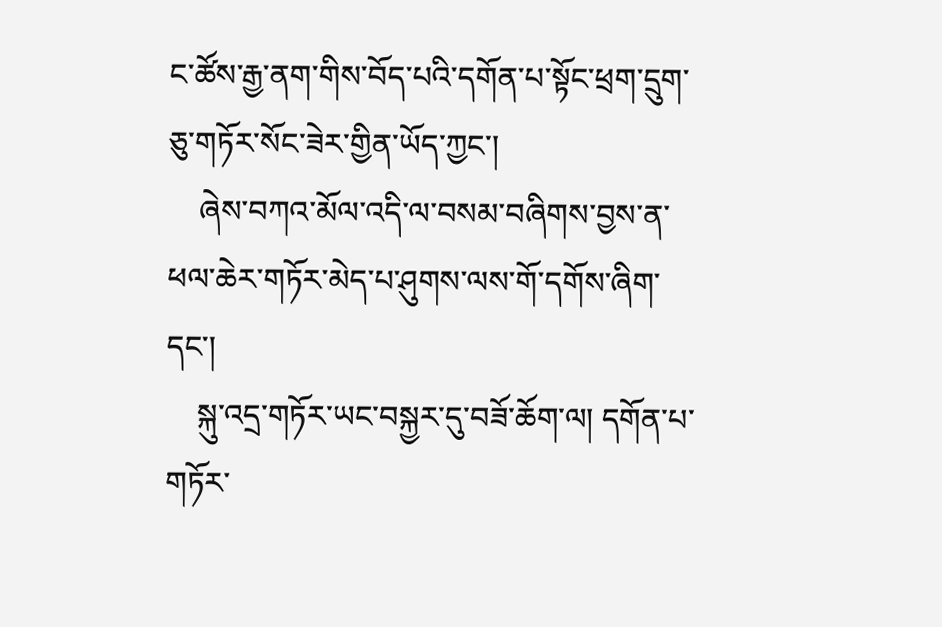ང་ཚོས་རྒྱ་ནག་གིས་བོད་པའི་དགོན་པ་སྟོང་ཕྲག་དྲུག་ཅུ་གཏོར་སོང་ཟེར་གྱིན་ཡོད་ཀྱང་།
    ཞེས་བཀའ་མོལ་འདི་ལ་བསམ་བཞིགས་བྱས་ན་ཕལ་ཆེར་གཏོར་མེད་པ་ཤུགས་ལས་གོ་དགོས་ཞིག་དང་།
    སྐུ་འདྲ་གཏོར་ཡང་བསྐྱར་དུ་བཟོ་ཆོག་ལ། དགོན་པ་གཏོར་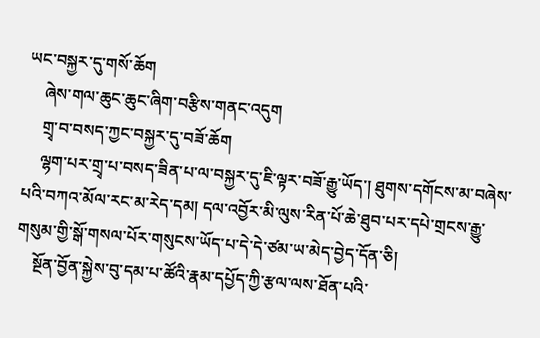ཡང་བསྐྱར་དུ་གསོ་ཆོག
    ཞེས་གལ་ཆུང་ཆུང་ཞིག་བརྩིས་གནང་འདུག
    གྲྭ་བ་བསད་ཀྱང་བསྐྱར་དུ་བཟོ་ཆོག
    ལྷག་པར་གྲྭ་པ་བསད་ཟིན་པ་ལ་བསྐྱར་དུ་ཇི་ལྟར་བཟོ་རྒྱུ་ཡོད་། ཐུགས་དགོངས་མ་བཞེས་པའི་བཀའ་མོལ་རང་མ་རེད་དམ། དལ་འབྱོར་མི་ལུས་རིན་པོ་ཆེ་ཐུབ་པར་དཔེ་གྲངས་རྒྱུ་གསུམ་གྱི་སྒོ་གསལ་པོར་གསུངས་ཡོད་པ་དེ་དེ་ཙམ་ཡ་མེད་བྱེད་དོན་ཅི།
    སྔོན་བྱོན་སྐྱེས་བུ་དམ་པ་ཚོའི་རྣམ་དཔྱོད་ཀྱི་རྩལ་ལས་ཐོན་པའི་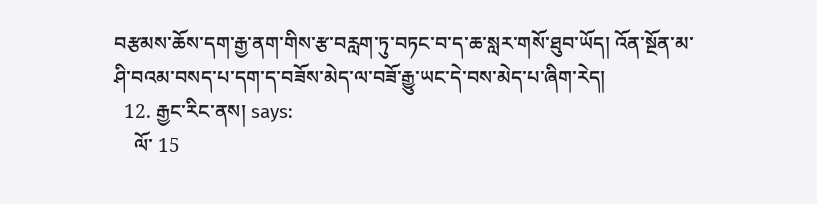བརྩམས་ཆོས་དག་རྒྱ་ནག་གིས་རྩ་བརླག་ཏུ་བཏང་བ་ད་ཆ་སླར་གསོ་ཐུབ་ཡོད། འོན་སྔོན་མ་ཤི་བའམ་བསད་པ་དག་ད་བཟོས་མེད་ལ་བཟོ་རྒྱུ་ཡང་དེ་བས་མེད་པ་ཞིག་རེད།
  12. རྒྱང་རིང་ནས། says:
    ལོ་ 15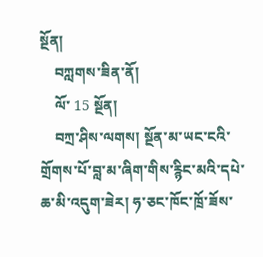སྔོན།
    བཀླགས་ཟིན་ནོ།
    ལོ་ 15 སྔོན།
    བཀྲ་ཤིས་ལགས། སྔོན་མ་ཡང་ངའི་གྲོགས་པོ་བླ་མ་ཞིག་གིས་རྙིང་མའི་དཔེ་ཆ་མི་འདུག་ཟེར། ཧ་ཅང་ཁོང་ཁྲོ་ཟོས་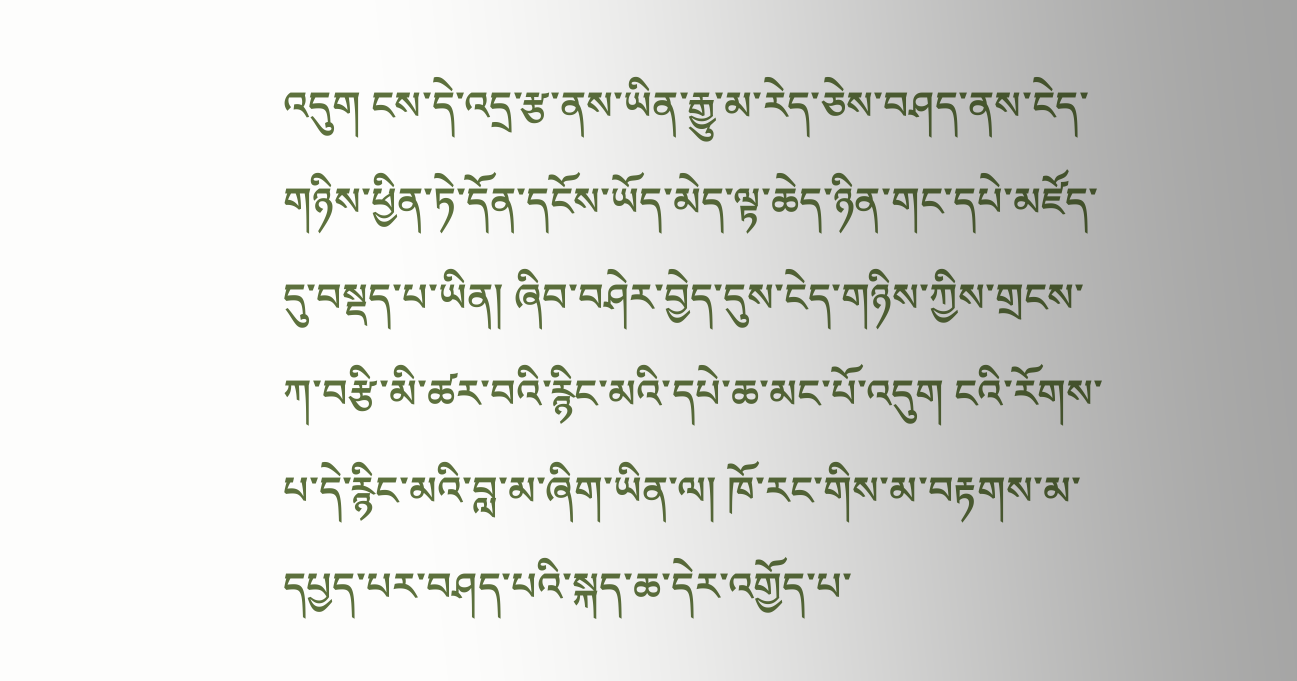འདུག ངས་དེ་འདྲ་རྩ་ནས་ཡིན་རྒྱུ་མ་རེད་ཅེས་བཤད་ནས་ངེད་གཉིས་ཕྱིན་ཏེ་དོན་དངོས་ཡོད་མེད་ལྟ་ཆེད་ཉིན་གང་དཔེ་མཛོད་དུ་བསྡད་པ་ཡིན། ཞིབ་བཤེར་བྱེད་དུས་ངེད་གཉིས་ཀྱིས་གྲངས་ཀ་བརྩི་མི་ཚར་བའི་རྙིང་མའི་དཔེ་ཆ་མང་པོ་འདུག ངའི་རོགས་པ་དེ་རྙིང་མའི་བླ་མ་ཞིག་ཡིན་ལ། ཁོ་རང་གིས་མ་བརྟགས་མ་དཔྱད་པར་བཤད་པའི་སྐད་ཆ་དེར་འགྱོད་པ་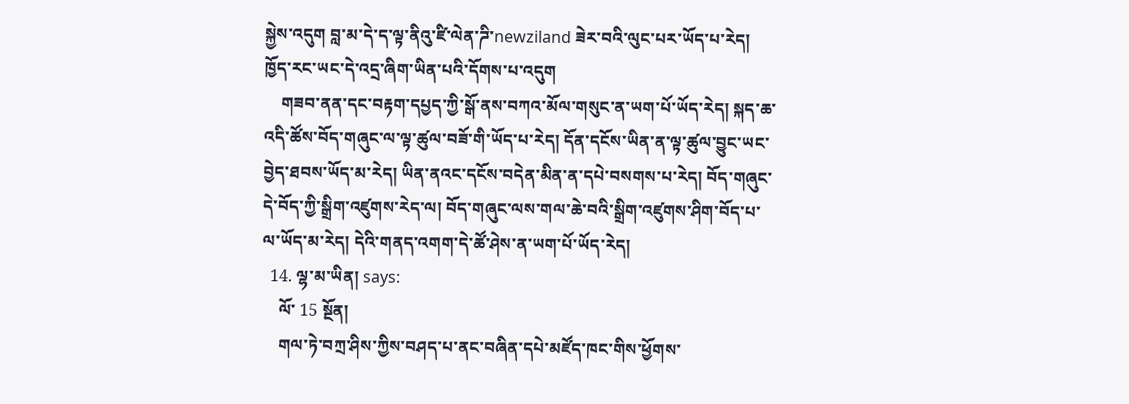སྐྱེས་འདུག བླ་མ་དེ་ད་ལྟ་ནིའུ་ཛི་ལེན་ཌི་newziland ཟེར་བའི་ལུང་པར་ཡོད་པ་རེད། ཁྱོད་རང་ཡང་དེ་འདྲ་ཞིག་ཡིན་པའི་དོགས་པ་འདུག
    གཟབ་ནན་དང་བརྟག་དཔྱད་ཀྱི་སྒོ་ནས་བཀའ་མོལ་གསུང་ན་ཡག་པོ་ཡོད་རེད། སྐད་ཆ་འདི་ཚོས་བོད་གཞུང་ལ་ལྟ་ཚུལ་བཟོ་གི་ཡོད་པ་རེད། དོན་དངོས་ཡིན་ན་ལྟ་ཚུལ་བྱུང་ཡང་བྱེད་ཐབས་ཡོད་མ་རེད། ཡིན་ནའང་དངོས་བདེན་མིན་ན་དཔེ་བསགས་པ་རེད། བོད་གཞུང་དེ་བོད་ཀྱི་སྒྲིག་འཛུགས་རེད་ལ། བོད་གཞུང་ལས་གལ་ཆེ་བའི་སྒྲིག་འཛུགས་ཤིག་བོད་པ་ལ་ཡོད་མ་རེད། དེའི་གནད་འགག་དེ་ཚོ་ཤེས་ན་ཡག་པོ་ཡོད་རེད།
  14. ལྷ་མ་ཡིན། says:
    ལོ་ 15 སྔོན།
    གལ་ཏེ་བཀྲ་ཤིས་ཀྱིས་བཤད་པ་ནང་བཞིན་དཔེ་མཛོད་ཁང་གིས་ཕྱོགས་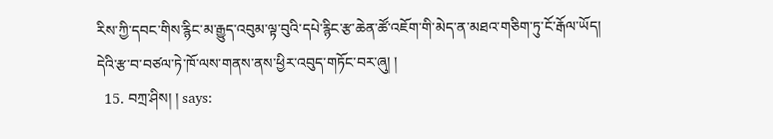རིས་ཀྱི་དབང་གིས་རྙིང་མ་རྒྱུད་འབུམ་ལྟ་བུའི་དཔེ་རྙིང་རྩ་ཆེན་ཚོ་འཇོག་གི་མེད་ན་མཐའ་གཅིག་ཏུ་ངོ་རྒོལ་ཡོད། དེའི་རྩ་བ་བཙལ་ཏེ་ཁོ་ལས་གནས་ནས་ཕྱིར་འབུད་གཏོང་བར་ཞུ། །
  15. བཀྲ་ཤིས། ། says: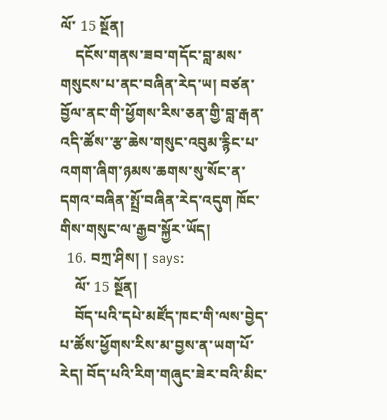ལོ་ 15 སྔོན།
    དངོས་གནས་ཟབ་གདོང་བླ་མས་གསུངས་པ་ནང་བཞིན་རེད་ཡ། བཙན་བྱོལ་ནང་གི་ཕྱོགས་རིས་ཅན་གྱི་བླ་རྒན་འདི་ཚོས་་རྩ་ཆེས་གསུང་འབུམ་རྙིང་པ་འགག་ཞིག་ཉམས་ཆགས་སུ་སོང་ན་དགའ་བཞིན་སྤྲོ་བཞིན་རེད་འདུག ཁོང་གིས་གསུང་ལ་རྒྱབ་སྐྱོར་ཡོད།
  16. བཀྲ་ཤིས། ། says:
    ལོ་ 15 སྔོན།
    བོད་པའི་དཔེ་མཛོད་ཁང་གི་ལས་བྱེད་པ་ཚོས་ཕྱོགས་རིས་མ་བྱས་ན་ཡག་པོ་རེད། བོད་པའི་རིག་གཞུང་ཟེར་བའི་མིང་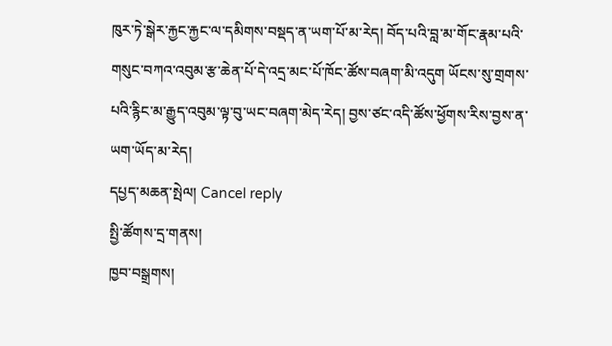ཁུར་ཏེ་སྒེར་རྐྱང་རྐྱང་ལ་དམིགས་བསྡད་ན་ཡག་པོ་མ་རེད། བོད་པའི་བླ་མ་གོང་རྣམ་པའི་གསུང་བཀའ་འབུམ་རྩ་ཆེན་པོ་དེ་འདྲ་མང་པོ་ཁོང་ཚོས་བཞག་མི་འདུག ཡོངས་སུ་གྲགས་པའི་རྙིང་མ་རྒྱུད་འབུམ་ལྟ་བུ་ཡང་བཞག་མེད་རེད། བྱས་ཙང་འདི་ཚོས་ཕྱོགས་རིས་བྱས་ན་ཡག་ཡོད་མ་རེད།
དཔྱད་མཆན་སྤེལ། Cancel reply
སྤྱི་ཚོགས་དྲ་གནས།
ཁྱབ་བསྒྲགས།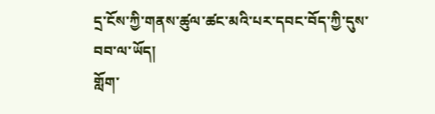དྲ་ངོས་ཀྱི་གནས་ཚུལ་ཚང་མའི་པར་དབང་བོད་ཀྱི་དུས་བབ་ལ་ཡོད།
གློག་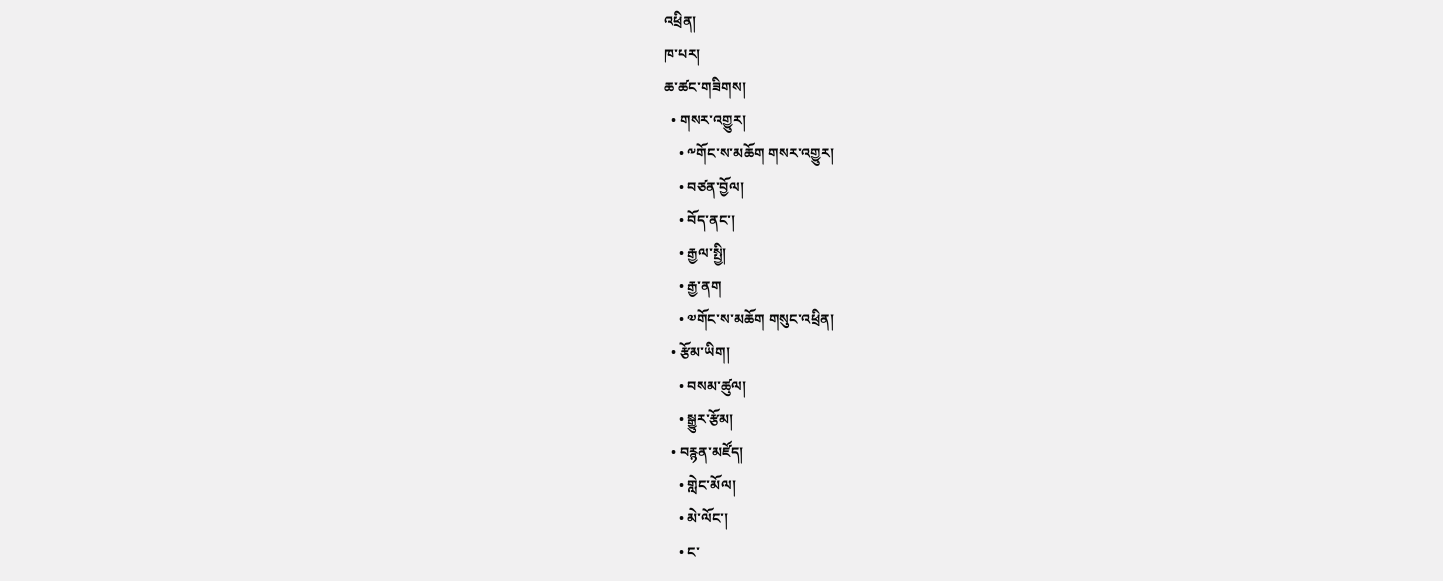འཕྲིན།
ཁ་པར།
ཆ་ཚང་གཟིགས།
  • གསར་འགྱུར།
    • ༸གོང་ས་མཆོག གསར་འགྱུར།
    • བཙན་བྱོལ།
    • བོད་ནང་།
    • རྒྱལ་སྤྱི།
    • རྒྱ་ནག
    • ༧གོང་ས་མཆོག གསུང་འཕྲིན།
  • རྩོམ་ཡིག།
    • བསམ་ཚུལ།
    • སྒྱུར་རྩོམ།
  • བརྙན་མཛོད།
    • གླེང་མོལ།
    • མེ་ལོང་།
    • ང་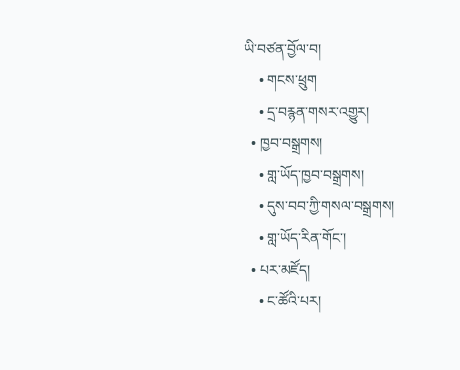ཡི་བཙན་བྱོལ་བ།
    • གངས་ཕྲུག
    • དྲ་བརྙན་གསར་འགྱུར།
  • ཁྱབ་བསྒྲགས།
    • གླ་ཡོད་ཁྱབ་བསྒྲགས།
    • དུས་བབ་ཀྱི་གསལ་བསྒྲགས།
    • གླ་ཡོད་རིན་གོང་།
  • པར་མཛོད།
    • ང་ཚོའི་པར།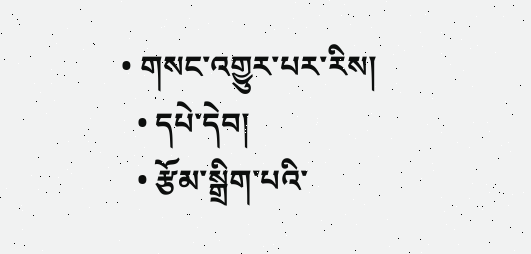• གསང་འགྱུར་པར་རིས།
  • དཔེ་དེབ།
  • རྩོམ་སྒྲིག་པའི་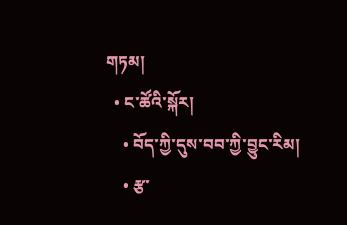གཏམ།
  • ང་ཚོའི་སྐོར།
    • བོད་ཀྱི་དུས་བབ་ཀྱི་བྱུང་རིམ།
    • རྩ་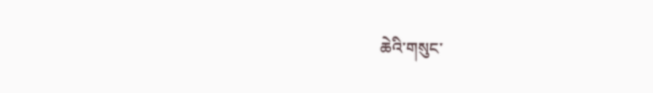ཆེའི་གསུང་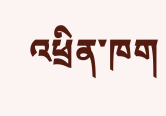འཕྲིན་ཁག